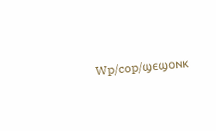Wp/cop/ϣⲉϣⲟⲛⲕ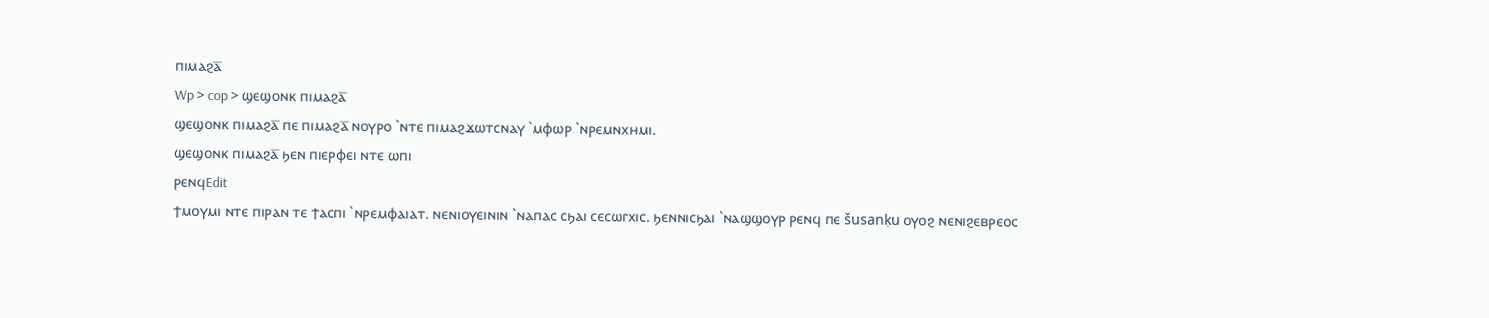ⲡⲓⲙⲁϩⲁ̅
Wp > cop > ϣⲉϣⲟⲛⲕ ⲡⲓⲙⲁϩⲁ̅
ϣⲉϣⲟⲛⲕ ⲡⲓⲙⲁϩⲁ̅ ⲡⲉ ⲡⲓⲙⲁϩⲁ̅ ⲛⲟⲩⲣⲟ `ⲛⲧⲉ ⲡⲓⲙⲁϩϫⲱⲧⲥⲛⲁⲩ `ⲙⲫⲱⲣ `ⲛⲣⲉⲙⲛⲭⲏⲙⲓ.
ϣⲉϣⲟⲛⲕ ⲡⲓⲙⲁϩⲁ̅ ϧⲉⲛ ⲡⲓⲉⲣⲫⲉⲓ ⲛⲧⲉ ⲱⲡⲓ
ⲣⲉⲛϥEdit
ϯⲙⲟⲩⲙⲓ ⲛⲧⲉ ⲡⲓⲣⲁⲛ ⲧⲉ ϯⲁⲥⲡⲓ `ⲛⲣⲉⲙⲫⲁⲓⲁⲧ. ⲛⲉⲛⲓⲟⲩⲉⲓⲛⲓⲛ `ⲛⲁⲡⲁⲥ ⲥϧⲁⲓ ⲥⲉⲥⲱⲅⲭⲓⲥ. ϧⲉⲛⲛⲓⲥϧⲁⲓ `ⲛⲁϣϣⲟⲩⲣ ⲣⲉⲛϥ ⲡⲉ šusanḳu ⲟⲩⲟϩ ⲛⲉⲛⲓϩⲉⲃⲣⲉⲟⲥ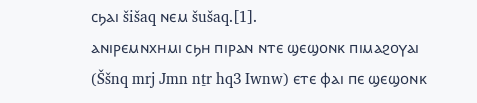ⲥϧⲁⲓ šišaq ⲛⲉⲙ šušaq.[1].
ⲁⲛⲓⲣⲉⲙⲛⲭⲏⲙⲓ ⲥϧⲏ ⲡⲓⲣⲁⲛ ⲛⲧⲉ ϣⲉϣⲟⲛⲕ ⲡⲓⲙⲁϩⲟⲩⲁⲓ
(Ššnq mrj Jmn nṯr hq3 Iwnw) ⲉⲧⲉ ⲫⲁⲓ ⲡⲉ ϣⲉϣⲟⲛⲕ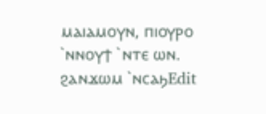ⲙⲁⲓⲁⲙⲟⲩⲛ, ⲡⲓⲟⲩⲣⲟ `ⲛⲛⲟⲩϯ `ⲛⲧⲉ ⲱⲛ.
ϩⲁⲛϫⲱⲙ `ⲛⲥⲁϧEdit